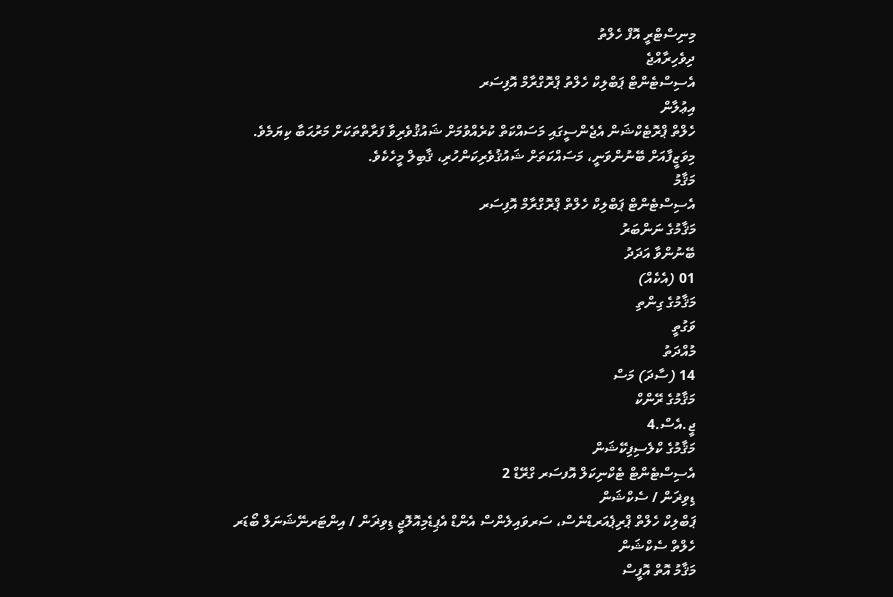މިނިސްޓްރީ އޮފް ހެލްތު
ދިވެހިރާއްޖެ
އެސިސްޓެންޓް ޕަބްލިކް ހެލްތު ޕްރޮގްރާމް އޮފިސަރ
އިޢުލާން
ހެލްތް ޕްރޮޓެކްޝަން އެޖެންސީގައި މަސައްކަތް ކުރެއްވުމަށް ޝައުޤުވެރިވާ ފަރާތްތަކަށް މަރުޙަބާ ކިޔަމެވެ. މިވަޒީފާއަށް ބޭނުންވަނީ، މަސައްކަތަށް ޝައުޤުވެރިކަންހުރި، ޤާބިލް މީހެކެވެ.
މަޤާމު
އެސިސްޓެންޓް ޕަބްލިކް ހެލްތް ޕްރޮގްރާމް އޮފިސަރ
މަޤާމުގެ ނަންބަރު
ބޭނުންވާ އަދަދު
01 (އެކެއް)
މަޤާމުގެ ގިންތި
ވަގުތީ
މުއްދަތު
14 (ސާދަ) މަސް
މަޤާމުގެ ރޭންކް
ޖީ.އެސް.4
މަޤާމުގެ ކްލެސިފިކޭޝަން
އެސިސްޓެންޓް ޓެކްނިކަލް އޮފސަރ ގްރޭޑް 2
ޑިވިޜަން / ސެކްޝަން
ޕަބްލިކް ހެލްތް ޕްރިޕެއަރޑްނެސް، ސަރވައިލެންސް އެންޑް އެޕިޑެމިއޮލޮޖީ ޑިވިޜަން / އިންޓަރނޭޝަނަލް ބޯޑަރ ހެލްތް ސެކްޝަން
މަޤާމު އޮތް އޮފީސް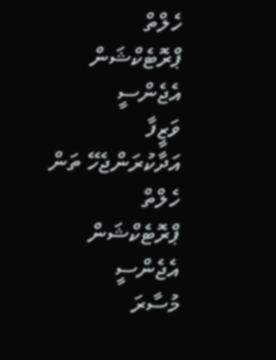ހެލްތް ޕްރޮޓެކްޝަން އެޖެންސީ
ވަޒީފާ އަދާކުރަންޖެހޭ ތަން
ހެލްތް ޕްރޮޓެކްޝަން އެޖެންސީ
މުސާރަ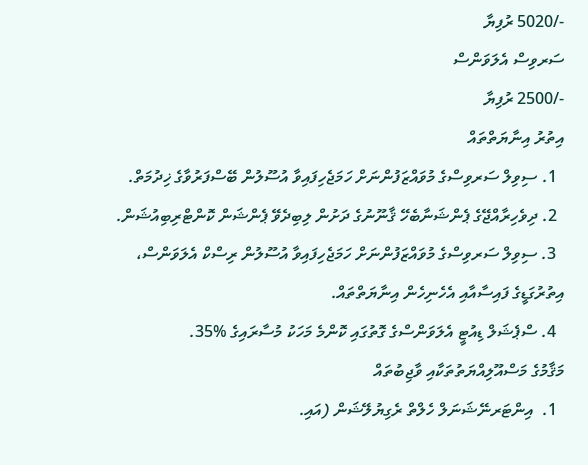-/5020 ރުފިޔާ
ސަރވިސް އެލަވަންސް
-/2500 ރުފިޔާ
އިތުރު އިނާޔަތްތައް
  1. ސިވިލް ސަރވިސްގެ މުވައްޒަފުންނަށް ހަމަޖެހިފައިވާ އުސޫލުން ބޭސްފަރުވާގެ ޚިދުމަތް.
  2. ދިވެހިރާއްޖޭގެ ޕެންޝަނާބެހޭ ޤާނޫނުގެ ދަށުން ލިބިދެވޭ ޕެންޝަން ކޮންޓްރިބިއުޝަން.
  3. ސިވިލް ސަރވިސްގެ މުވައްޒަފުންނަށް ހަމަޖެހިފައިވާ އުސޫލުން ރިސްކް އެލަވަންސް، އިތުރުގަޑީގެ ފައިސާއާއި އެހެނިހެން އިނާޔަތްތައް.
  4. ސްޕެޝަލް ޑިއުޓީ އެލަވަންސްގެ ގޮތުގައި ކޮންމެ މަހަކު މުސާރައިގެ %35.
މަޤާމުގެ މަސްއޫލިއްޔަތުތަކާއި ވާޖިބުތައް
  1.  އިންޓަރނޭޝަނަލް ހެލްތް ރެގިޔުލޭޝަން (އައި.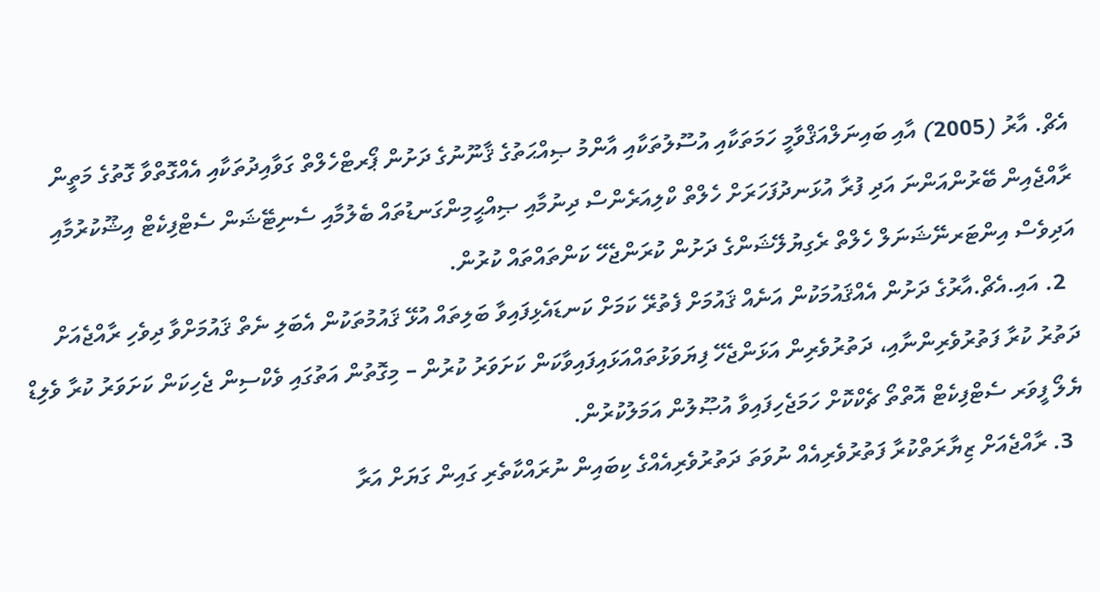އެޗް. އާރު (2005) އާއި ބައިނަލްއަޤްވާމީ ހަމަތަކާއި އުސޫލުތަކާއި އާންމު ޞިއްޙަތުގެ ޤާނޫނުގެ ދަށުން ޕޯރޓްހެލްތް ގަވާއިދުތަކާއި އެއްގޮތްވާ ގޮތުގެ މަތީން ރާއްޖެއިން ބޭރުންއަންނަ އަދި ފުރާ އުޅަނދުފަހަރަށް ހެލްތް ކްލިއަރެންސް ދިނުމާއި ޞިއްޙީމިންގަނޑުތައް ބެލުމާއި ސެނިޓޭޝަން ސެޓްފިކެޓް އިޝޫކުރުމާއި އަދިވެސް އިންޓަރނޭޝަނަލް ހެލްތް ރެގިޔުލޭޝަންގެ ދަށުން ކުރަންޖެހޭ ކަންތައްތައް ކުރުން.
  2. އައި.އެޗް.އާރުގެ ދަށުން އެއްޤައުމަކުން އަނެއް ޤައުމަށް ފެތުރޭ ކަމަށް ކަނޑައެޅިފައިވާ ބަލިތައް އުޅޭ ޤައުމުތަކުން އެބަލި ނެތް ޤައުމަށްވާ ދިވެހި ރާއްޖެއަށް ދަތުރު ކުރާ ފަތުރުވެރިންނާއި، ދަތުރުވެރިން އަޅަންޖެހޭ ފިޔަވަޅުތައްއަޅައިފައިވާކަން ކަށަވަރު ކުރުން – މިގޮތުން އަތުގައި ވެކްސިން ޖެހިކަން ކަށަވަރު ކުރާ ވެލިޑް ޔެލޯ ފީވަރ ސެޓްފިކެޓް އޮތްތޯ ޗެކްކޮށް ހަމަޖެހިފައިވާ އުޞޫލުން އަމަލުކުރުން.
  3. ރާއްޖެއަށް ޒިޔާރަތްކުރާ ފަތުރުވެރިއެއް ނުވަތަ ދަތުރުވެރިއެއްގެ ކިބައިން ނުރައްކާތެރި ގައިން ގަޔަށް އަރާ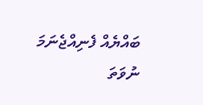ބައްޔެއް ފެނިއްޖެނަމަ ނުވަތަ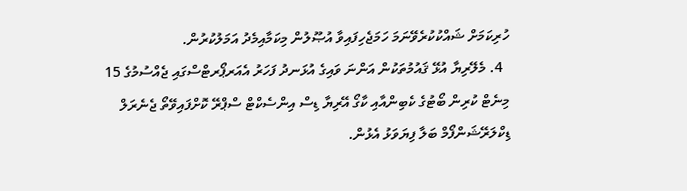ހުރިކަމަށް ޝައްކުކުރެވޭނަމަ ހަމަޖެހިފައިވާ އުޞޫލުން މިކަމާއިމެދު އަމަލުކުރުން.
  4. މެލޭރިޔާ އުޅޭ ޤައުމުތަކުން އަންނަ ވައިގެ އުޅަނދު ފަހަރު އެއަރޕޯރޓްސްގައި ޖެއްސުމުގެ 15 މިނެޓް ކުރިން ބޯޓުގެ ކެބިންއާއި ކާގޯ އޭރިޔާ ޑިސް އިންސެކްޓް ސްޕްރޭ ކޮށްފައިވޭތޯ ޖެނެރަލް ޑިކްލަރޭޝަންފޯމް ބަލާ ފިޔަވަޅު އެޅުން.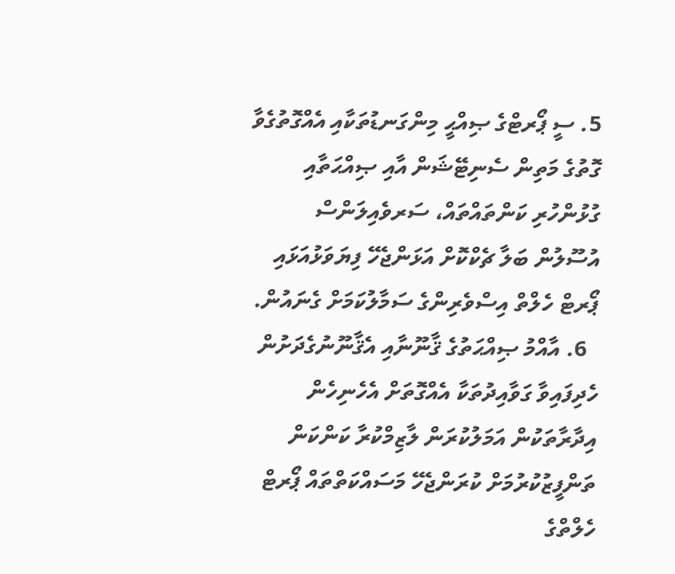5. ސީ ޕޯރޓްގެ ޞިއްޙީ މިންގަނޑުތަކާއި އެއްގޮތުގެވާ ގޮތުގެ މަތިން ސެނިޓޭޝަން އާއި ޞިއްޙަތާއި ގުޅުންހުރި ކަންތައްތައް، ސަރވެއިލަންސް އުސޫލުން ބަލާ ޗެކްކޮށް އަޅަންޖެހޭ ފިޔަވަޅުއަޅައި ޕޯރޓް ހެލްތް އިސްވެރިންގެ ސަމާލުކަމަށް ގެނައުން.
  6. އާއްމު ޞިއްޙަތުގެ ޤާނޫނާއި އެޤާނޫނުގެދަށުން ހެދިފައިވާ ގަވާއިދުތަކާ އެއްގޮތަށް އެހެނިހެން އިދާރާތަކުން އަމަލުކުރަން ލާޒިމްކުރާ ކަންކަން ތަންފީޒުކުރުމަށް ކުރަންޖެހޭ މަސައްކަތްތައް ޕޯރޓް ހެލްތްގެ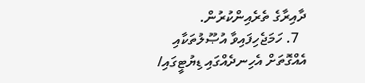ދާއިރާގެ ތެރެއިންކުރުން.
  7. ހަމަޖެހިފައިވާ އުޞޫލުތަކާއި އެއްގޮތަށް އެހިނދެއްގައި ޑިޔުޓީގައި/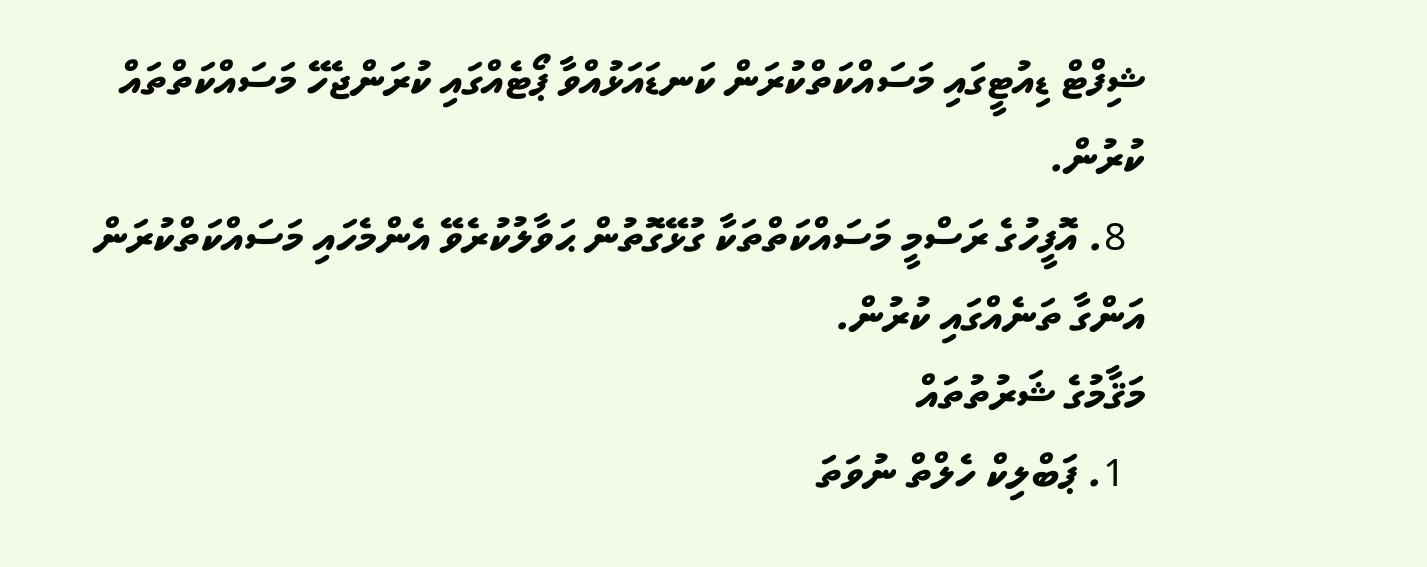ޝިފްޓް ޑިއުޓީގައި މަސައްކަތްކުރަން ކަނޑައަޅުއްވާ ޕޯޓެއްގައި ކުރަންޖެހޭ މަސައްކަތްތައް ކުރުން.
  8. އޮފީހުގެ ރަސްމީ މަސައްކަތްތަކާ ގުޅޭގޮތުން ޙަވާލުކުރެވޭ އެންމެހައި މަސައްކަތްކުރަން އަންގާ ތަނެއްގައި ކުރުން.
މަޤާމުގެ ޝަރުތުތައް
  1. ޕަބްލިކް ހެލްތް ނުވަތަ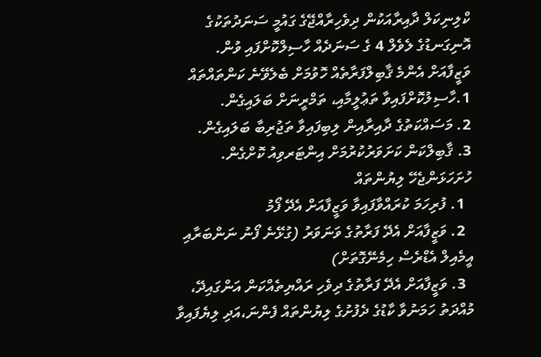ކްލިނިކަލް ދާއިރާއަކުން ދިވެހިރާއްޖޭގެ ގައުމީ ސަނަދުތަކުގެ އޮނިގަނޑުގެ ލެވެލް 4 ގެ ސަނަދެއް ހާސިލްކޮށްފައި ވުން.
ވަޒީފާއަށް އެންމެ ޤާބިލްފަރާތެއް ހޮވުމަށް ބެލެވޭނެ ކަންތައްތައް
1.ހާސިލުކޮށްފައިވާ ތަޢުލީމާއި، ތަމްރީނަށް ބަލައިގެން.
2. މަސައްކަތުގެ ދާއިރާއިން ލިބިފައިވާ ތަޖުރިބާ ބަލައިގެން.
3. ޤާބިލްކަން ކަށަވަރުކުރުމަށް އިންޓަރވިއު ކޮށްގެން.
ހުށަހަޅަންޖެހޭ ލިޔުންތައް
  1. ފުރިހަމަ ކުރައްވާފައިވާ ވަޒީފާއަށް އެދޭ ފޯމު
  2. ވަޒީފާއަށް އެދޭ ފަރާތުގެ ވަނަވަރު (ގުޅޭނެ ފޯނު ނަންބަރާއި އީމެއިލް އެޑްރެސް ހިމެނޭގޮތަށް)
  3. ވަޒީފާއަށް އެދޭ ފަރާތުގެ ދިވެހި ރައްޔިތެއްކަން އަންގައިދޭ، މުއްދަތު ހަމަނުވާ ކާޑުގެ ދެފުށުގެ ލިޔުންތައް ފެންނަ،އަދި ލިޔެފައިވާ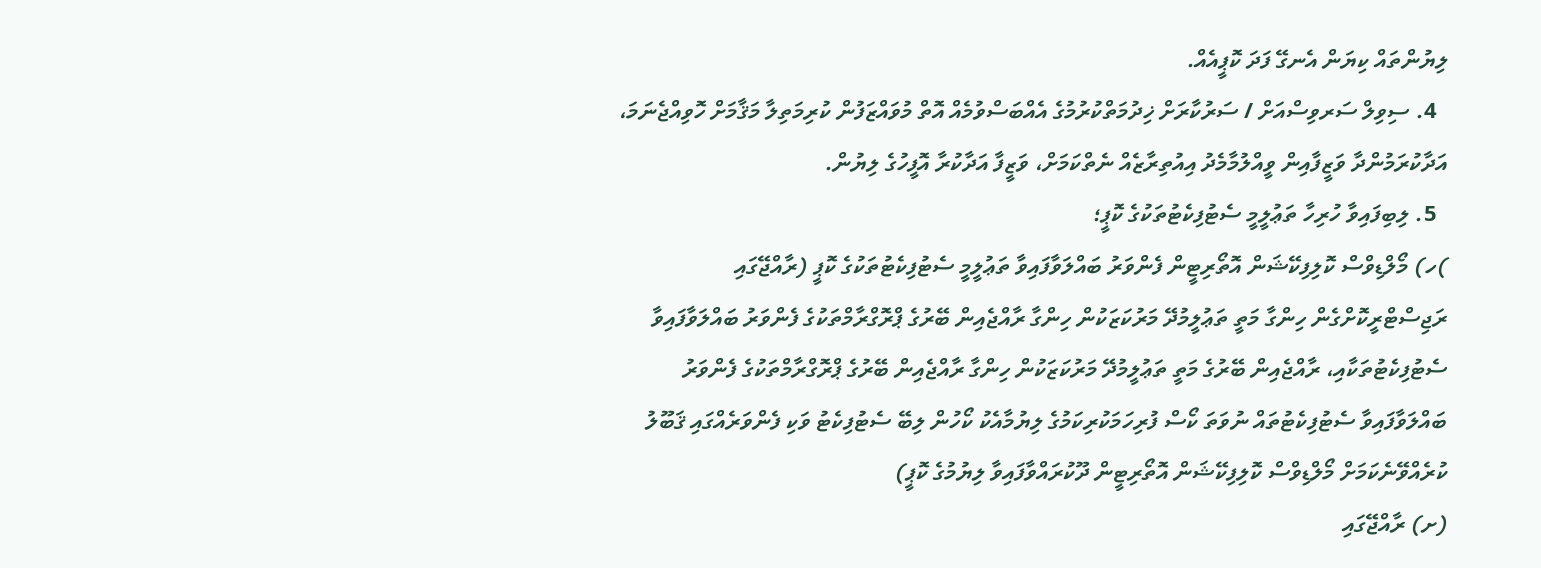ލިޔުންތައް ކިޔަން އެނގޭ ފަދަ ކޮޕީއެއް.
  4. ސިވިލް ސަރވިސްއަށް / ސަރުކާރަށް ޚިދުމަތްކުރުމުގެ އެއްބަސްވުމެއް އޮތް މުވައްޒަފުން ކުރިމަތިލާ މަޤާމަށް ހޮވިއްޖެނަމަ، އަދާކުރަމުންދާ ވަޒީފާއިން ވީއްލުމާމެދު އިއުތިރާޒެއް ނެތްކަމަށް، ވަޒީފާ އަދާކުރާ އޮފީހުގެ ލިޔުން.
  5. ލިބިފައިވާ ހުރިހާ ތަޢުލީމީ ސެޓުފިކެޓުތަކުގެ ކޮޕީ؛
)ހ) މޯލްޑިވްސް ކޮލިފިކޭޝަން އޮތޯރިޓީން ފެންވަރު ބައްލަވާފައިވާ ތަޢުލީމީ ސެޓުފިކެޓުތަކުގެ ކޮޕީ (ރާއްޖޭގައި ރަޖިސްޓްރީކޮށްގެން ހިންގާ މަތީ ތަޢުލީމުދޭ މަރުކަޒަކުން ހިންގާ ރާއްޖެއިން ބޭރުގެ ޕްރޮގްރާމްތަކުގެ ފެންވަރު ބައްލަވާފައިވާ ސެޓުފިކެޓުތަކާއި، ރާއްޖެއިން ބޭރުގެ މަތީ ތަޢުލީމުދޭ މަރުކަޒަކުން ހިންގާ ރާއްޖެއިން ބޭރުގެ ޕްރޮގްރާމްތަކުގެ ފެންވަރު ބައްލަވާފައިވާ ސެޓުފިކެޓުތައް ނުވަތަ ކޯސް ފުރިހަމަކުރިކަމުގެ ލިޔުމާއެކު ކޯހުން ލިބޭ ސެޓުފިކެޓު ވަކި ފެންވަރެއްގައި ޤަބޫލު ކުރެއްވޭނެކަމަށް މޯލްޑިވްސް ކޮލިފިކޭޝަން އޮތޯރިޓީން ދޫކުރައްވާފައިވާ ލިޔުމުގެ ކޮޕީ)
(ށ) ރާއްޖޭގައި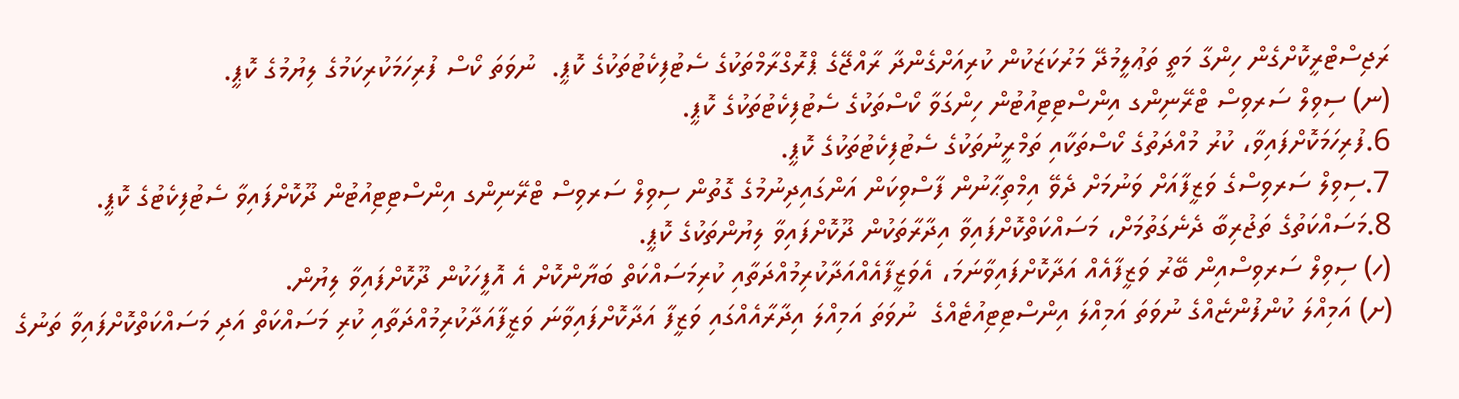ރަޖިސްޓްރީކޮށްގެން ހިންގާ މަތީ ތަޢުލީމުދޭ މަރުކަޒަކުން ކުރިއަށްގެންދާ ރާއްޖޭގެ ޕްރޮގްރާމްތަކުގެ ސެޓުފިކެޓުތަކުގެ ކޮޕީ.  ނުވަތަ ކޯސް ފުރިހަމަކުރިކަމުގެ ލިޔުމުގެ ކޮޕީ.
(ނ) ސިވިލް ސަރވިސް ޓްރޭނިންގ އިންސްޓިޓިއުޓުން ހިންގަވާ ކޯސްތަކުގެ ސެޓުފިކެޓުތަކުގެ ކޮޕީ.
6.ފުރިހަމަކޮށްފައިވާ، ކުރު މުއްދަތުގެ ކޯސްތަކާއި ތަމްރީނުތަކުގެ ސެޓުފިކެޓުތަކުގެ ކޮޕީ.
7.ސިވިލް ސަރވިސްގެ ވަޒީފާއަށް ވަނުމަށް ދެވޭ އިމްތިޙާނުން ފާސްވިކަން އަންގައިދިނުމުގެ ގޮތުން ސިވިލް ސަރވިސް ޓްރޭނިންގ އިންސްޓިޓިއުޓުން ދޫކޮށްފައިވާ ސެޓުފިކެޓުގެ ކޮޕީ.
8.މަސައްކަތުގެ ތަޖުރިބާ ދެނެގަތުމަށް، މަސައްކަތްކޮށްފައިވާ އިދާރާތަކުން ދޫކޮށްފައިވާ ލިޔުންތަކުގެ ކޮޕީ.
(ހ) ސިވިލް ސަރވިސްއިން ބޭރު ވަޒީފާއެއް އަދާކޮށްފައިވާނަމަ، އެވަޒީފާއެއްއަދާކުރިމުއްދަތާއި ކުރިމަސައްކަތް ބަޔާންކޮށް އެ އޮފީހަކުން ދޫކޮށްފައިވާ ލިޔުން.
(ށ) އަމިއްލަ ކުންފުންޏެއްގެ ނުވަތަ އަމިއްލަ އިންސްޓިޓިއުޓެއްގެ  ނުވަތަ އަމިއްލަ އިދާރާއެއްގައި ވަޒީފާ އަދާކޮށްފައިވާނަ ވަޒީފާއަދާކުރިމުއްދަތާއި ކުރި މަސައްކަތް އަދި މަސައްކަތްކޮށްފައިވާ ތަނުގެ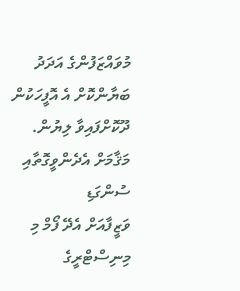މުވައްޒަފުންގެ އަދަދު ބަޔާންކޮށް އެ އޮފީހަކުން ދޫކޮށްފައިވާ ލިޔުން.
މަޤާމަށް އެދެންވީގޮތާއި ސުންގަޑި
ވަޒީފާއަށް އެދޭ ފޯމް މި މިނިސްޓްރީގެ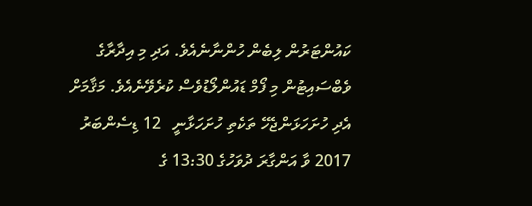ކައުންޓަރުން ލިބެން ހުންނާނެއެވެ. އަދި މި އިދާރާގެ ވެބްސައިޓުން މި ފޯމް ޑައުންލޯޑުވެސް ކުރެވޭނެއެވެ. މަޤާމަށް އެދި ހުށަހަޅަންޖެހޭ ތަކެތި ހުށަހަޅާނީ   12 ޑިސެންބަރު 2017 ވާ އަންގާރަ ދުވަހުގެ 13:30 ގެ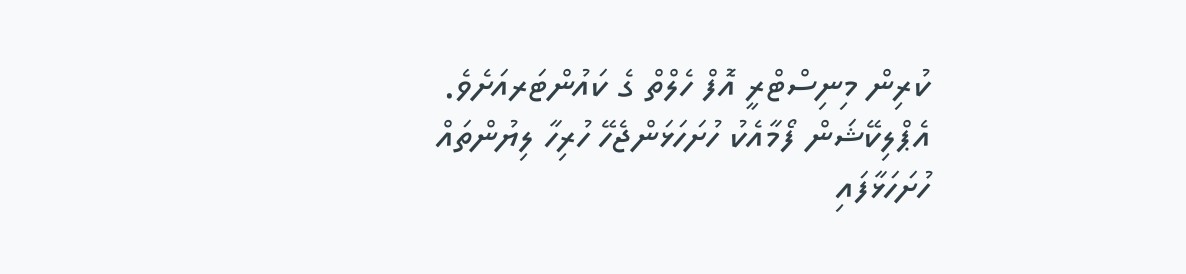ކުރިން މިނިސްޓްރީ އޮފް ހެލްތް ގެ ކައުންޓަރއަށެވެ.
އެޕްލިކޭޝަން ފޯމާއެކު ހުށަހަޅަންޖެހޭ ހުރިހާ ލިޔުންތައް ހުށަހަޅާފައި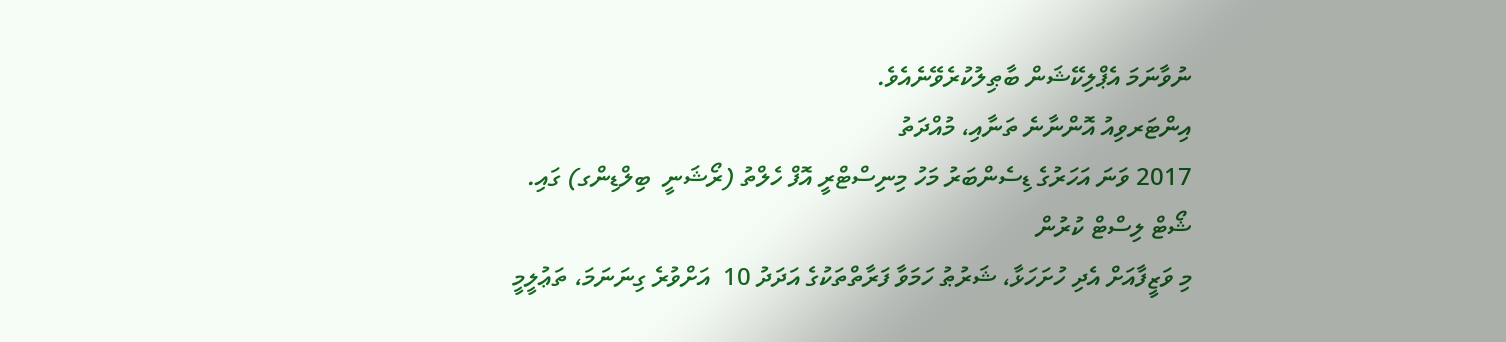ނުވާނަމަ އެޕްލިކޭޝަން ބާޠިލުކުރެވޭނެއެވެ.
އިންޓަރވިއު އޮންނާނެ ތަނާއި، މުއްދަތު
2017 ވަނަ އަހަރުގެ ޑިސެންބަރު މަހު މިނިސްޓްރީ އޮފް ހެލްތު (ރޯޝަނީ  ބިލްޑިންގ) ގައި.
ޝޯޓް ލިސްޓް ކުރުން
މި ވަޒީފާއަށް އެދި ހުށަހަޅާ، ޝަރުޠު ހަމަވާ ފަރާތްތަކުގެ އަދަދު 10  އަށްވުރެ ގިނަނަމަ، ތަޢުލީމީ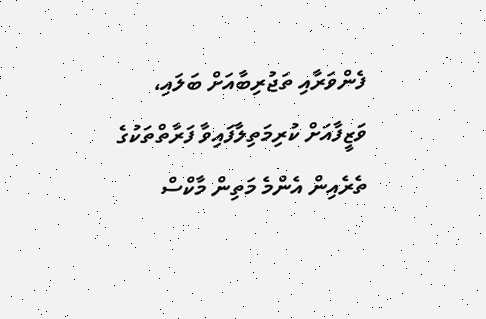ފެންވަރާއި ތަޖުރިބާއަށް ބަލައި، ވަޒީފާއަށް ކުރިމަތިލާފައިވާ ފަރާތްތަކުގެ ތެރެއިން އެންމެ މަތިން މާކްސް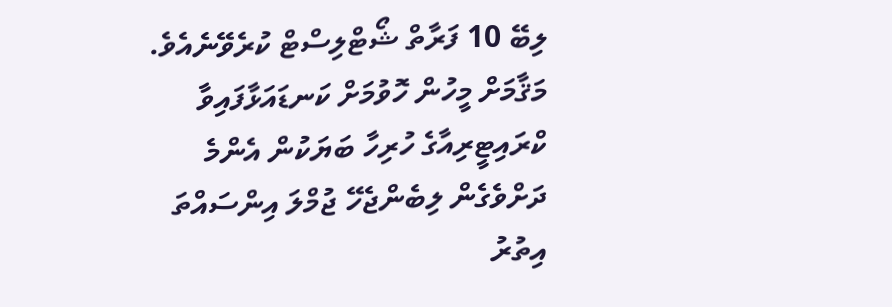ލިބޭ 10 ފަރާތް ޝޯޓްލިސްޓް ކުރެވޭނެއެވެ.
މަޤާމަށް މީހުން ހޮވުމަށް ކަނޑައަޅާފައިވާ ކްރައިޓީރިއާގެ ހުރިހާ ބަޔަކުން އެންމެ ދަށްވެގެން ލިބެންޖެހޭ ޖުމްލަ އިންސައްތަ
އިތުރު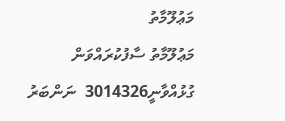މަޢުލޫމާތު
މަޢުލޫމާތު ސާފުކުރައްވަން ގުޅުއްވާނީ3014326  ނަންބަރު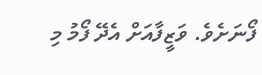ފޯނަށެވެ. ވަޒީފާއަށް އެދޭ ފޯމު މި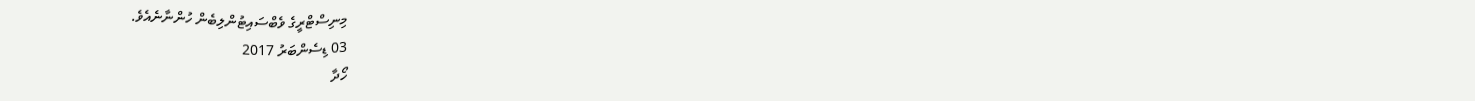މިނިސްޓްރީގެ ވެބްސައިޓުންލިބެން ހުންނާނެއެވެ.
03 ޑިސެންބަރު 2017
ހޯދާ